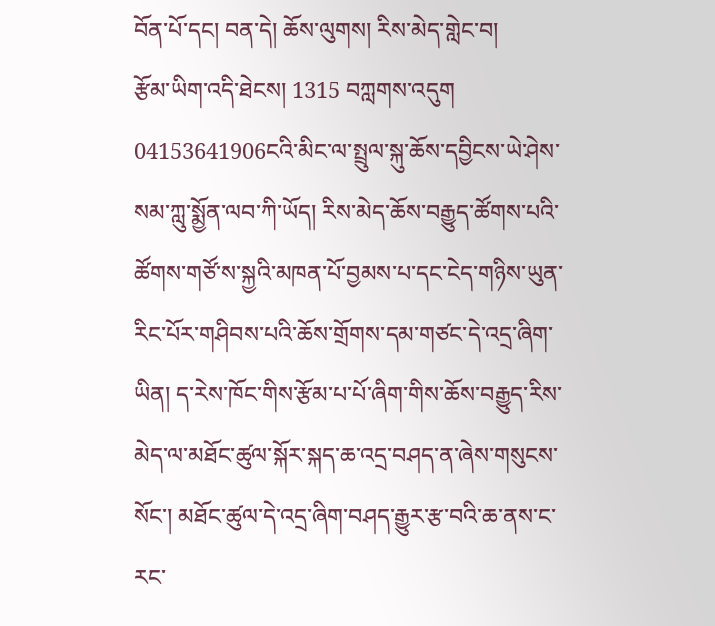བོན་པོ་དང། བན་དེ། ཆོས་ལུགས། རིས་མེད་གླེང་བ།
རྩོམ་ཡིག་འདི་ཐེངས། 1315 བཀླགས་འདུག
04153641906ངའི་མིང་ལ་སྤྲུལ་སྐུ་ཆོས་དབྱིངས་ཡེ་ཤེས་སམ་ཀླུ་སྨྱོན་ལབ་ཀི་ཡོད། རིས་མེད་ཆོས་བརྒྱུད་ཚོགས་པའི་ཚོགས་གཙོ་ས་སྐྱའི་མཁན་པོ་བྱམས་པ་དང་ངེད་གཉིས་ཡུན་རིང་པོར་གཤིབས་པའི་ཆོས་གྲོགས་དམ་གཙང་དེ་འདྲ་ཞིག་ཡིན། ད་རེས་ཁོང་གིས་རྩོམ་པ་པོ་ཞིག་གིས་ཆོས་བརྒྱུད་རིས་མེད་ལ་མཐོང་ཚུལ་སྐོར་སྐད་ཆ་འདྲ་བཤད་ན་ཞེས་གསུངས་སོང་། མཐོང་ཚུལ་དེ་འདྲ་ཞིག་བཤད་རྒྱུར་རྩ་བའི་ཆ་ནས་ང་རང་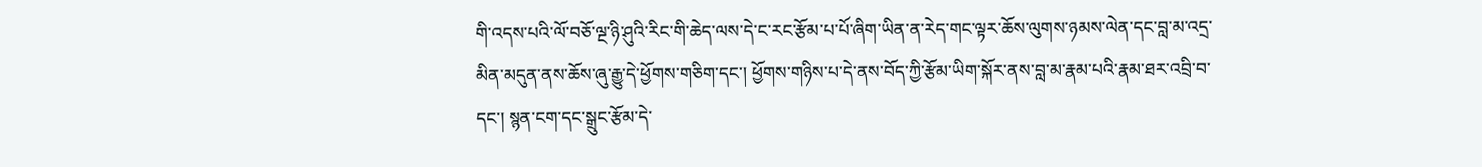གི་འདས་པའི་ལོ་བཅོ་ལྔ་ཉི་ཤུའི་རིང་གི་ཆེད་ལས་དེ་ང་རང་རྩོམ་པ་པོ་ཞིག་ཡིན་ན་རེད་གང་ལྟར་ཆོས་ལུགས་ཉམས་ལེན་དང་བླ་མ་འདྲ་མིན་མདུན་ནས་ཆོས་ཞུ་རྒྱུ་དེ་ཕྱོགས་གཅིག་དང་། ཕྱོགས་གཉིས་པ་དེ་ནས་བོད་ཀྱི་རྩོམ་ཡིག་སྐོར་ནས་བླ་མ་རྣམ་པའི་རྣམ་ཐར་འབྲི་བ་དང་། སྙན་ངག་དང་སྒྲུང་རྩོམ་དེ་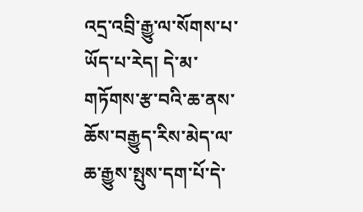འདྲ་འབྲི་རྒྱུ་ལ་སོགས་པ་ཡོད་པ་རེད། དེ་མ་གཏོགས་རྩ་བའི་ཆ་ནས་ཆོས་བརྒྱུད་རིས་མེད་ལ་ཆ་རྒྱུས་སྤུས་དག་པོ་དེ་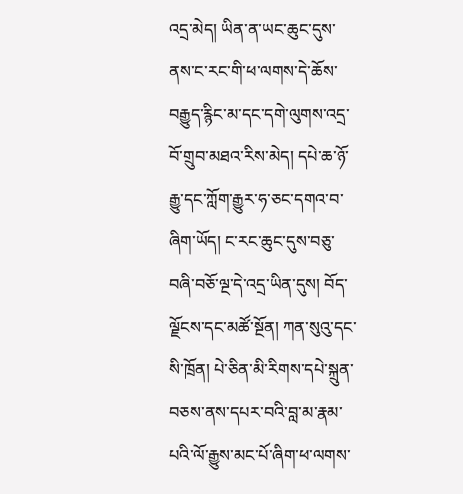འདྲ་མེད། ཡིན་ན་ཡང་ཆུང་དུས་ནས་ང་རང་གི་ཕ་ལགས་དེ་ཆོས་བརྒྱུད་རྙིང་མ་དང་དགེ་ལུགས་འདྲ་བོ་གྲུབ་མཐའ་རིས་མེད། དཔེ་ཆ་ཉོ་རྒྱུ་དང་ཀློག་རྒྱུར་ཧ་ཅང་དགའ་བ་ཞིག་ཡོད། ང་རང་ཆུང་དུས་བཅུ་བཞི་བཅོ་ལྔ་དེ་འདྲ་ཡིན་དུས། བོད་ལྗོངས་དང་མཚོ་སྔོན། ཀན་སུའུ་དང་སི་ཁྲོན། པེ་ཅིན་མི་རིགས་དཔེ་སྐྲུན་བཅས་ནས་དཔར་བའི་བླ་མ་རྣམ་པའི་ལོ་རྒྱུས་མང་པོ་ཞིག་ཕ་ལགས་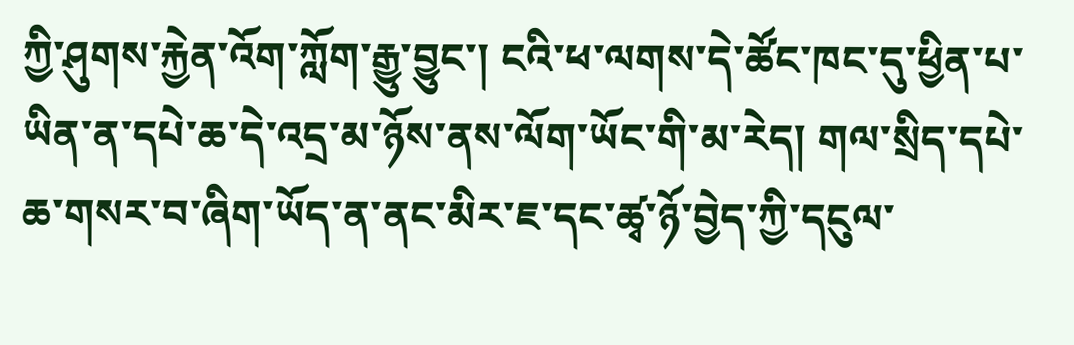ཀྱི་ཤུགས་རྐྱེན་འོག་ཀློག་རྒྱུ་བྱུང་། ངའི་ཕ་ལགས་དེ་ཚོང་ཁང་དུ་ཕྱིན་པ་ཡིན་ན་དཔེ་ཆ་དེ་འདྲ་མ་ཉོས་ནས་ལོག་ཡོང་གི་མ་རེད། གལ་སྲིད་དཔེ་ཆ་གསར་བ་ཞིག་ཡོད་ན་ནང་མིར་ཇ་དང་ཚྭ་ཉོ་བྱེད་ཀྱི་དངུལ་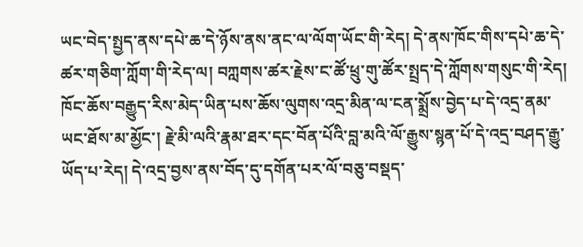ཡང་བེད་སྤྱད་ནས་དཔེ་ཆ་དེ་ཉོས་ནས་ནང་ལ་ལོག་ཡོང་གི་རེད། དེ་ནས་ཁོང་གིས་དཔེ་ཆ་དེ་ཚར་གཅིག་ཀློག་གི་རེད་ལ། བཀླགས་ཚར་རྗེས་ང་ཚོ་ཕྲུ་གུ་ཚོར་སྤྲད་དེ་ཀློགས་གསུང་གི་རེད། ཁོང་ཆོས་བརྒྱུད་རིས་མེད་ཡིན་པས་ཆོས་ལུགས་འདྲ་མིན་ལ་ངན་སྨྲོས་བྱེད་པ་དེ་འདྲ་ནམ་ཡང་ཐོས་མ་མྱོང་། རྗེ་མི་ལའི་རྣམ་ཐར་དང་བོན་པོའི་བླ་མའི་ལོ་རྒྱུས་སྙན་པོ་དེ་འདྲ་བཤད་རྒྱུ་ཡོད་པ་རེད། དེ་འདྲ་བྱས་ནས་བོད་དུ་དགོན་པར་ལོ་བཅུ་བསྡད་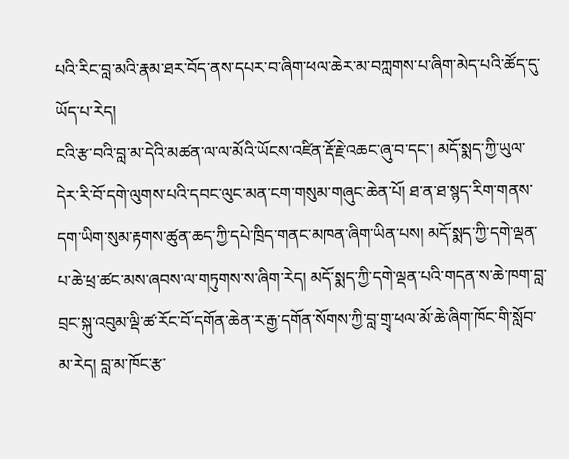པའི་རིང་བླ་མའི་རྣམ་ཐར་བོད་ནས་དཔར་བ་ཞིག་ཕལ་ཆེར་མ་བཀླགས་པ་ཞིག་མེད་པའི་ཚོད་དུ་ཡོད་པ་རེད།
ངའི་རྩ་བའི་བླ་མ་དེའི་མཚན་ལ་ལ་མོའི་ཡོངས་འཛིན་རྡོ་རྗེ་འཆང་ཞུ་བ་དང་། མདོ་སྨད་ཀྱི་ཡུལ་དེར་རི་བོ་དགེ་ལུགས་པའི་དབང་ལུང་མན་ངག་གསུམ་གཞུང་ཆེན་པོ། ཐ་ན་ཐ་སྙད་རིག་གནས་དག་ཡིག་སུམ་རྟགས་ཚུན་ཆད་ཀྱི་དཔེ་ཁྲིད་གནང་མཁན་ཞིག་ཡིན་པས། མདོ་སྨད་ཀྱི་དགེ་ལྡན་པ་ཆེ་ཕྲ་ཚང་མས་ཞབས་ལ་གཏུགས་ས་ཞིག་རེད། མདོ་སྨད་ཀྱི་དགེ་ལྡན་པའི་གདན་ས་ཆེ་ཁག་བླ་བྲང་སྐུ་འབུམ་ལྡི་ཚ་རོང་བོ་དགོན་ཆེན་ར་རྒྱ་དགོན་སོགས་ཀྱི་བླ་གྲྭ་ཕལ་མོ་ཆེ་ཞིག་ཁོང་གི་སློབ་མ་རེད། བླ་མ་ཁོང་རྩ་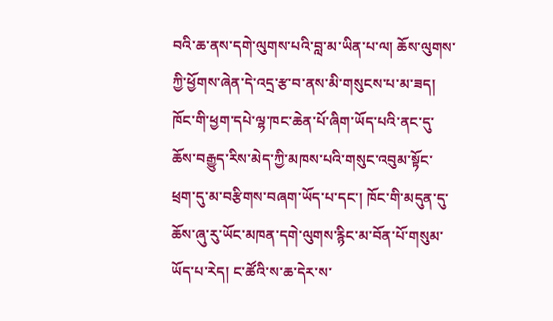བའི་ཆ་ནས་དགེ་ལུགས་པའི་བླ་མ་ཡིན་པ་ལ། ཆོས་ལུགས་ཀྱི་ཕྱོགས་ཞེན་དེ་འདྲ་རྩ་བ་ནས་མི་གསུངས་པ་མ་ཟད། ཁོང་གི་ཕྱག་དཔེ་ལྷ་ཁང་ཆེན་པོ་ཞིག་ཡོད་པའི་ནང་དུ་ཆོས་བརྒྱུད་རིས་མེད་ཀྱི་མཁས་པའི་གསུང་འབུམ་སྟོང་ཕྲག་དུ་མ་བརྩིགས་བཞག་ཡོད་པ་དང་། ཁོང་གི་མདུན་དུ་ཆོས་ཞུ་རུ་ཡོང་མཁན་དགེ་ལུགས་རྙིང་མ་བོན་པོ་གསུམ་ཡོད་པ་རེད། ང་ཚོའི་ས་ཆ་དེར་ས་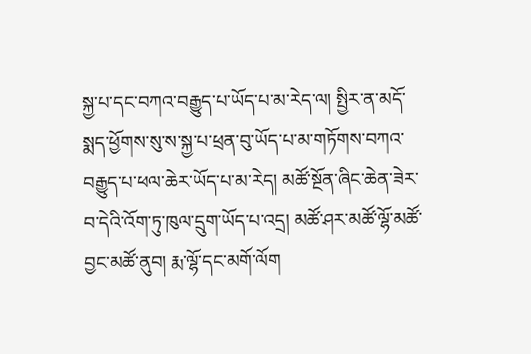སྐྱ་པ་དང་བཀའ་བརྒྱུད་པ་ཡོད་པ་མ་རེད་ལ། སྤྱིར་ན་མདོ་སྨད་ཕྱོགས་སུ་ས་སྐྱ་པ་ཕྲན་བུ་ཡོད་པ་མ་གཏོགས་བཀའ་བརྒྱུད་པ་ཕལ་ཆེར་ཡོད་པ་མ་རེད། མཚོ་སྔོན་ཞིང་ཆེན་ཟེར་བ་དེའི་འོག་ཏུ་ཁུལ་དྲུག་ཡོད་པ་འདྲ། མཚོ་ཤར་མཚོ་ལྷོ་མཚོ་བྱང་མཚོ་ནུབ། རྨ་ལྷོ་དང་མགོ་ལོག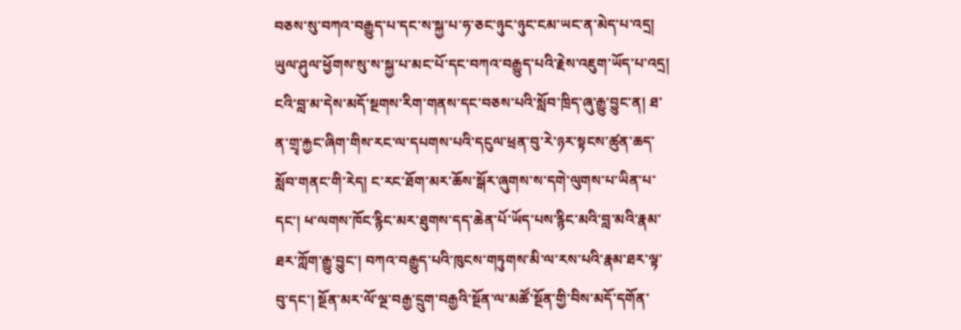བཅས་སུ་བཀའ་བརྒྱུད་པ་དང་ས་སྐྱ་པ་ཧ་ཅང་ཉུང་ཉུང་ངམ་ཡང་ན་མེད་པ་འདྲ། ཡུལ་ཤུལ་ཕྱོགས་སུ་ས་སྐྱ་པ་མང་པོ་དང་བཀའ་བརྒྱུད་པའི་རྗེས་འཇུག་ཡོད་པ་འདྲ། ངའི་བླ་མ་དེས་མདོ་སྔགས་རིག་གནས་དང་བཅས་པའི་སློབ་ཁྲིད་ཞུ་རྒྱུ་བྱུང་ན། ཐ་ན་གྲྭ་རྐྱང་ཞིག་གིས་རང་ལ་དཔགས་པའི་དངུལ་ཕྲན་བུ་རེ་ཉར་སྟངས་ཚུན་ཆད་སློབ་གནང་གི་རེད། ང་རང་ཐོག་མར་ཆོས་སྒོར་ཞུགས་ས་དགེ་ལུགས་པ་ཡིན་པ་དང་། ཕ་ལགས་ཁོང་རྙིང་མར་ཐུགས་དད་ཆེན་པོ་ཡོད་པས་རྙིང་མའི་བླ་མའི་རྣམ་ཐར་ཀློག་རྒྱུ་བྱུང་། བཀའ་བརྒྱུད་པའི་ཁུངས་གཏུགས་མི་ལ་རས་པའི་རྣམ་ཐར་ལྟ་བུ་དང་། སྔོན་མར་ལོ་ལྔ་བརྒྱ་དྲུག་བརྒྱའི་སྔོན་ལ་མཚོ་སྔོན་གྱི་བིས་མདོ་དགོན་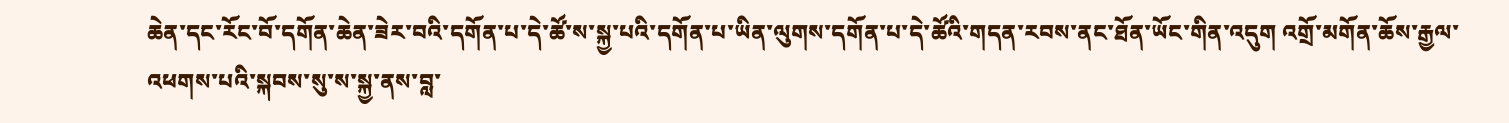ཆེན་དང་རོང་བོ་དགོན་ཆེན་ཟེར་བའི་དགོན་པ་དེ་ཚོ་ས་སྐྱ་པའི་དགོན་པ་ཡིན་ལུགས་དགོན་པ་དེ་ཚོའི་གདན་རབས་ནང་ཐོན་ཡོང་གིན་འདུག འགྲོ་མགོན་ཆོས་རྒྱལ་འཕགས་པའི་སྐབས་སུ་ས་སྐྱ་ནས་བླ་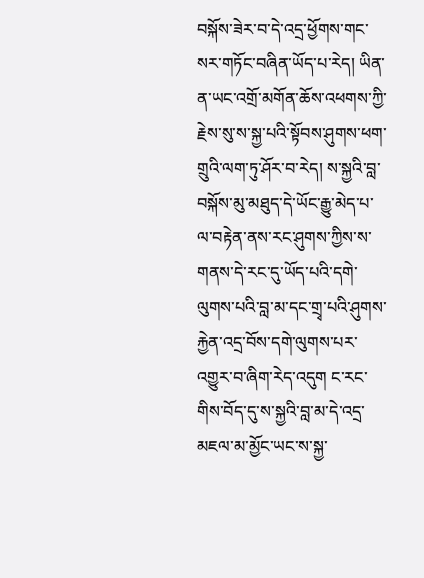བསྐོས་ཟེར་བ་དེ་འདྲ་ཕྱོགས་གང་སར་གཏོང་བཞིན་ཡོད་པ་རེད། ཡིན་ན་ཡང་འགྲོ་མགོན་ཆོས་འཕགས་ཀྱི་རྗེས་སུ་ས་སྐྱ་པའི་སྟོབས་ཤུགས་ཕག་གྲུའི་ལག་ཏུ་ཤོར་བ་རེད། ས་སྐྱའི་བླ་བསྐོས་མུ་མཐུད་དེ་ཡོང་རྒྱུ་མེད་པ་ལ་བརྟེན་ནས་རང་ཤུགས་ཀྱིས་ས་གནས་དེ་རང་དུ་ཡོད་པའི་དགེ་ལུགས་པའི་བླ་མ་དང་གྲྭ་པའི་ཤུགས་རྐྱེན་འདྲ་བོས་དགེ་ལུགས་པར་འགྱུར་བ་ཞིག་རེད་འདུག ང་རང་གིས་བོད་དུ་ས་སྐྱའི་བླ་མ་དེ་འདྲ་མཇལ་མ་མྱོང་ཡང་ས་སྐྱ་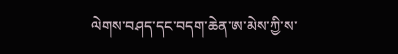ལེགས་བཤད་དང་བདག་ཆེན་ཨ་མེས་ཀྱི་ས་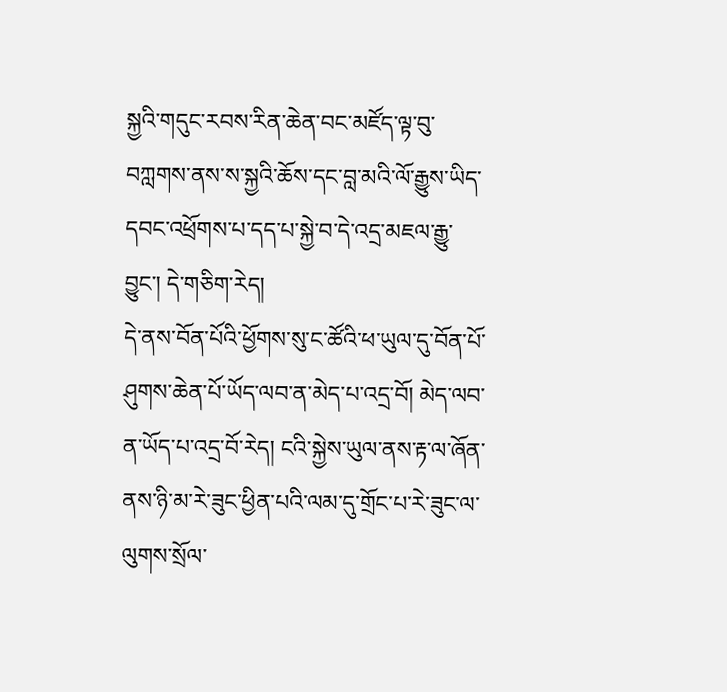སྐྱའི་གདུང་རབས་རིན་ཆེན་བང་མཛོད་ལྟ་བུ་བཀླགས་ནས་ས་སྐྱའི་ཆོས་དང་བླ་མའི་ལོ་རྒྱུས་ཡིད་དབང་འཕྲོགས་པ་དད་པ་སྐྱེ་བ་དེ་འདྲ་མཇལ་རྒྱུ་བྱུང་། དེ་གཅིག་རེད།
དེ་ནས་བོན་པོའི་ཕྱོགས་སུ་ང་ཚོའི་ཕ་ཡུལ་དུ་བོན་པོ་ཤུགས་ཆེན་པོ་ཡོད་ལབ་ན་མེད་པ་འདྲ་བོ། མེད་ལབ་ན་ཡོད་པ་འདྲ་བོ་རེད། ངའི་སྐྱེས་ཡུལ་ནས་རྟ་ལ་ཞོན་ནས་ཉི་མ་རེ་ཟུང་ཕྱིན་པའི་ལམ་དུ་གྲོང་པ་རེ་ཟུང་ལ་ལུགས་སྲོལ་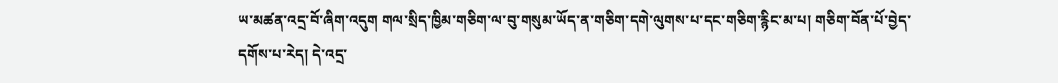ཡ་མཚན་འདྲ་བོ་ཞིག་འདུག གལ་སྲིད་ཁྱིམ་གཅིག་ལ་བུ་གསུམ་ཡོད་ན་གཅིག་དགེ་ལུགས་པ་དང་གཅིག་རྙིང་མ་པ། གཅིག་བོན་པོ་བྱེད་དགོས་པ་རེད། དེ་འདྲ་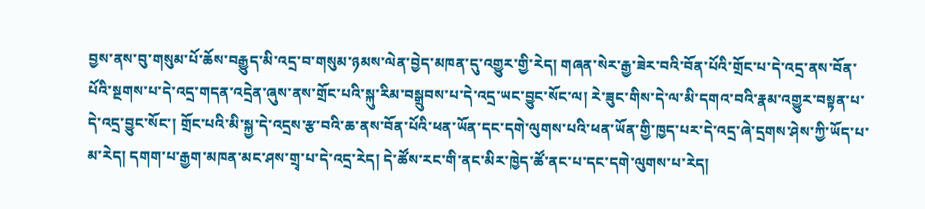བྱས་ནས་བུ་གསུམ་པོ་ཆོས་བརྒྱུད་མི་འདྲ་བ་གསུམ་ཉམས་ལེན་བྱེད་མཁན་དུ་འགྱུར་གྱི་རེད། གཞན་སེར་རྒྱ་ཟེར་བའི་བོན་པོའི་གྲོང་པ་དེ་འདྲ་ནས་བོན་པོའི་སྔགས་པ་དེ་འདྲ་གདན་འདྲེན་ཞུས་ནས་གྲོང་པའི་སྐུ་རིམ་བསྒྲུབས་པ་དེ་འདྲ་ཡང་བྱུང་སོང་ལ། རེ་ཟུང་གིས་དེ་ལ་མི་དགའ་བའི་རྣམ་འགྱུར་བསྟན་པ་དེ་འདྲ་བྱུང་སོང་། གྲོང་པའི་མི་སྐྱ་དེ་འདྲས་རྩ་བའི་ཆ་ནས་བོན་པོའི་ཕན་ཡོན་དང་དགེ་ལུགས་པའི་ཕན་ཡོན་གྱི་ཁྱད་པར་དེ་འདྲ་ཞེ་དྲགས་ཤེས་ཀྱི་ཡོད་པ་མ་རེད། དགག་པ་རྒྱག་མཁན་མང་ཤས་གྲྭ་པ་དེ་འདྲ་རེད། དེ་ཚོས་རང་གི་ནང་མིར་ཁྱེད་ཚོ་ནང་པ་དང་དགེ་ལུགས་པ་རེད།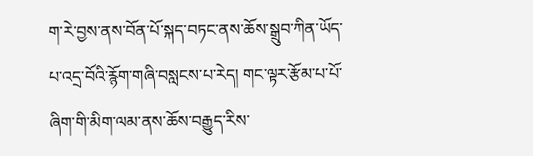ག་རེ་བྱས་ནས་བོན་པོ་སྐད་བཏང་ནས་ཆོས་སྒྲུབ་ཀིན་ཡོད་པ་འདྲ་བོའི་རྙོག་གཞི་བསླངས་པ་རེད། གང་ལྟར་རྩོམ་པ་པོ་ཞིག་གི་མིག་ལམ་ནས་ཆོས་བརྒྱུད་རིས་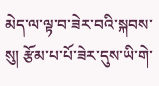མེད་ལ་ལྟ་བ་ཟེར་བའི་སྐབས་སུ། རྩོམ་པ་པོ་ཟེར་དུས་ཡི་གེ་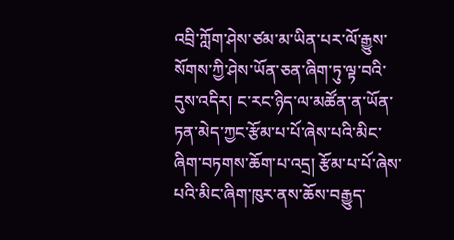འབྲི་ཀློག་ཤེས་ཙམ་མ་ཡིན་པར་ལོ་རྒྱུས་སོགས་ཀྱི་ཤེས་ཡོན་ཅན་ཞིག་ཏུ་ལྟ་བའི་དུས་འདིར། ང་རང་ཉིད་ལ་མཚོན་ན་ཡོན་ཏན་མེད་ཀྱང་རྩོམ་པ་པོ་ཞེས་པའི་མིང་ཞིག་བཏགས་ཆོག་པ་འདྲ། རྩོམ་པ་པོ་ཞེས་པའི་མིང་ཞིག་ཁུར་ནས་ཆོས་བརྒྱུད་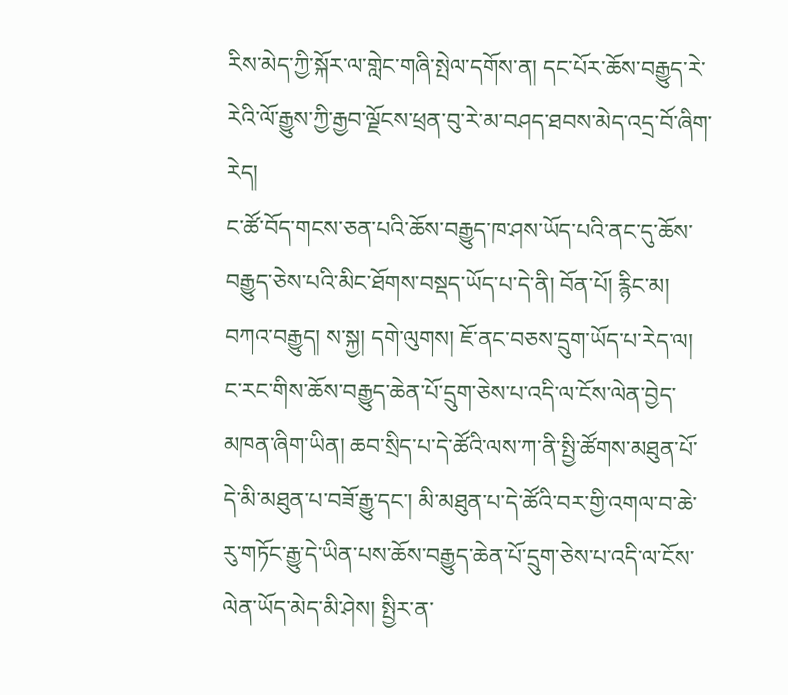རིས་མེད་ཀྱི་སྐོར་ལ་གླེང་གཞི་སྤེལ་དགོས་ན། དང་པོར་ཆོས་བརྒྱུད་རེ་རེའི་ལོ་རྒྱུས་ཀྱི་རྒྱབ་ལྗོངས་ཕྲན་བུ་རེ་མ་བཤད་ཐབས་མེད་འདྲ་བོ་ཞིག་རེད།
ང་ཚོ་བོད་གངས་ཅན་པའི་ཆོས་བརྒྱུད་ཁ་ཤས་ཡོད་པའི་ནང་དུ་ཆོས་བརྒྱུད་ཅེས་པའི་མིང་ཐོགས་བསྡད་ཡོད་པ་དེ་ནི། བོན་པོ། རྙིང་མ། བཀའ་བརྒྱུད། ས་སྐྱ། དགེ་ལུགས། ཇོ་ནང་བཅས་དྲུག་ཡོད་པ་རེད་ལ། ང་རང་གིས་ཆོས་བརྒྱུད་ཆེན་པོ་དྲུག་ཅེས་པ་འདི་ལ་ངོས་ལེན་བྱེད་མཁན་ཞིག་ཡིན། ཆབ་སྲིད་པ་དེ་ཚོའི་ལས་ཀ་ནི་སྤྱི་ཚོགས་མཐུན་པོ་དེ་མི་མཐུན་པ་བཟོ་རྒྱུ་དང་། མི་མཐུན་པ་དེ་ཚོའི་བར་གྱི་འགལ་བ་ཆེ་རུ་གཏོང་རྒྱུ་དེ་ཡིན་པས་ཆོས་བརྒྱུད་ཆེན་པོ་དྲུག་ཅེས་པ་འདི་ལ་ངོས་ལེན་ཡོད་མེད་མི་ཤེས། སྤྱིར་ན་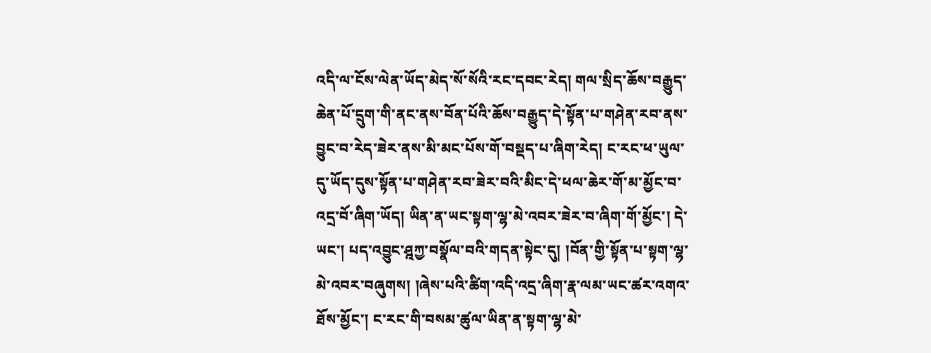འདི་ལ་ངོས་ལེན་ཡོད་མེད་སོ་སོའི་རང་དབང་རེད། གལ་སྲིད་ཆོས་བརྒྱུད་ཆེན་པོ་དྲུག་གི་ནང་ནས་བོན་པོའི་ཆོས་བརྒྱུད་དེ་སྟོན་པ་གཤེན་རབ་ནས་བྱུང་བ་རེད་ཟེར་ནས་མི་མང་པོས་གོ་བསྡད་པ་ཞིག་རེད། ང་རང་ཕ་ཡུལ་དུ་ཡོད་དུས་སྟོན་པ་གཤེན་རབ་ཟེར་བའི་མིང་དེ་ཕལ་ཆེར་གོ་མ་མྱོང་བ་འདྲ་བོ་ཞིག་ཡོད། ཡིན་ན་ཡང་སྟག་ལྷ་མེ་འབར་ཟེར་བ་ཞིག་གོ་མྱོང་། དེ་ཡང་། པད་འབྱུང་ཤྰཀྱ་བསྣོལ་བའི་གདན་སྟེང་དུ། །བོན་གྱི་སྟོན་པ་སྟག་ལྷ་མེ་འབར་བཞུགས། །ཞེས་པའི་ཚིག་འདི་འདྲ་ཞིག་རྣ་ལམ་ཡང་ཚར་འགའ་ཐོས་མྱོང་། ང་རང་གི་བསམ་ཚུལ་ཡིན་ན་སྟག་ལྷ་མེ་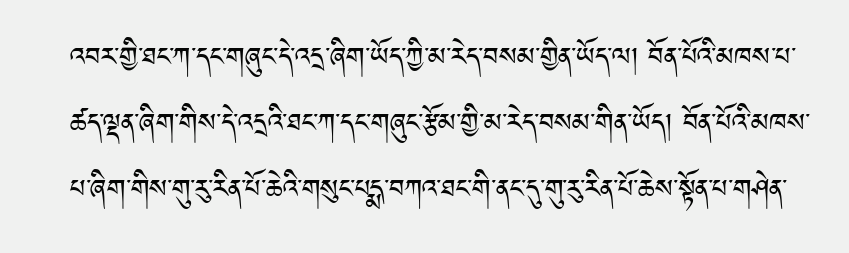འབར་གྱི་ཐང་ཀ་དང་གཞུང་དེ་འདྲ་ཞིག་ཡོད་ཀྱི་མ་རེད་བསམ་གྱིན་ཡོད་ལ། བོན་པོའི་མཁས་པ་ཚད་ལྡན་ཞིག་གིས་དེ་འདྲའི་ཐང་ཀ་དང་གཞུང་རྩོམ་གྱི་མ་རེད་བསམ་གིན་ཡོད། བོན་པོའི་མཁས་པ་ཞིག་གིས་གུ་རུ་རིན་པོ་ཆེའི་གསུང་པདྨ་བཀའ་ཐང་གི་ནང་དུ་གུ་རུ་རིན་པོ་ཆེས་སྟོན་པ་གཤེན་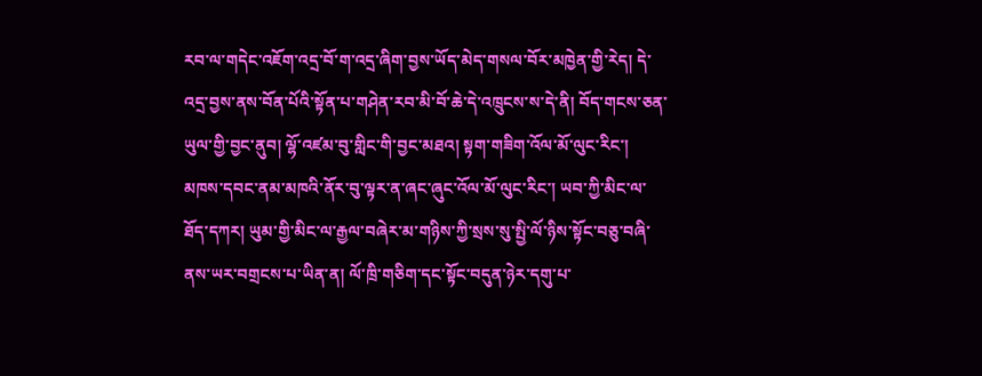རབ་ལ་གདེང་འཇོག་འདྲ་བོ་ག་འདྲ་ཞིག་བྱས་ཡོད་མེད་གསལ་བོར་མཁྱེན་གྱི་རེད། དེ་འདྲ་བྱས་ནས་བོན་པོའི་སྟོན་པ་གཤེན་རབ་མི་བོ་ཆེ་དེ་འཁྲུངས་ས་དེ་ནི། བོད་གངས་ཅན་ཡུལ་གྱི་བྱང་ནུབ། ལྷོ་འཛམ་བུ་གླིང་གི་བྱང་མཐའ། སྟག་གཟིག་འོལ་མོ་ལུང་རིང་། མཁས་དབང་ནམ་མཁའི་ནོར་བུ་ལྟར་ན་ཞང་ཞུང་འོལ་མོ་ལུང་རིང་། ཡབ་ཀྱི་མིང་ལ་ཐོད་དཀར། ཡུམ་གྱི་མིང་ལ་རྒྱལ་བཞེར་མ་གཉིས་ཀྱི་སྲས་སུ་སྤྱི་ལོ་ཉིས་སྟོང་བཅུ་བཞི་ནས་ཡར་བགྲངས་པ་ཡིན་ན། ལོ་ཁྲི་གཅིག་དང་སྟོང་བདུན་ཉེར་དགུ་པ་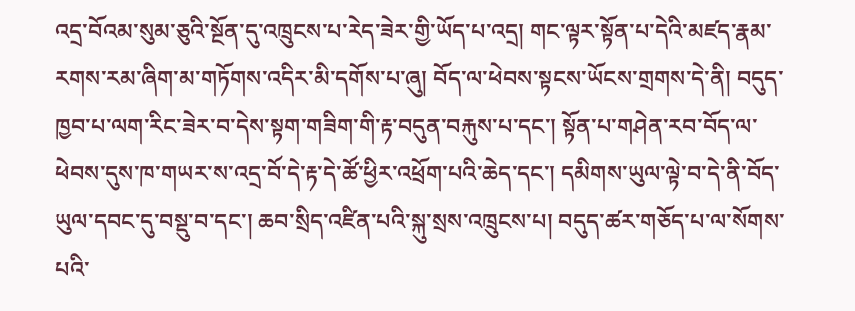འདྲ་བོའམ་སུམ་ཅུའི་སྔོན་དུ་འཁྲུངས་པ་རེད་ཟེར་གྱི་ཡོད་པ་འདྲ། གང་ལྟར་སྟོན་པ་དེའི་མཛད་རྣམ་རགས་རམ་ཞིག་མ་གཏོགས་འདིར་མི་དགོས་པ་ཞུ། བོད་ལ་ཕེབས་སྟངས་ཡོངས་གྲགས་དེ་ནི། བདུད་ཁྱབ་པ་ལག་རིང་ཟེར་བ་དེས་སྟག་གཟིག་གི་རྟ་བདུན་བརྐུས་པ་དང་། སྟོན་པ་གཤེན་རབ་བོད་ལ་ཕེབས་དུས་ཁ་གཡར་ས་འདྲ་བོ་དེ་རྟ་དེ་ཚོ་ཕྱིར་འཕྲོག་པའི་ཆེད་དང་། དམིགས་ཡུལ་ལྟེ་བ་དེ་ནི་བོད་ཡུལ་དབང་དུ་བསྡུ་བ་དང་། ཆབ་སྲིད་འཛིན་པའི་སྐུ་སྲས་འཁྲུངས་པ། བདུད་ཚར་གཅོད་པ་ལ་སོགས་པའི་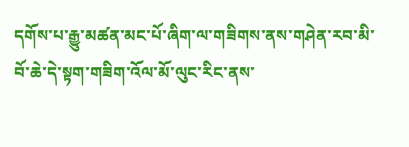དགོས་པ་རྒྱུ་མཚན་མང་པོ་ཞིག་ལ་གཟིགས་ནས་གཤེན་རབ་མི་བོ་ཆེ་དེ་སྟག་གཟིག་འོལ་མོ་ལུང་རིང་ནས་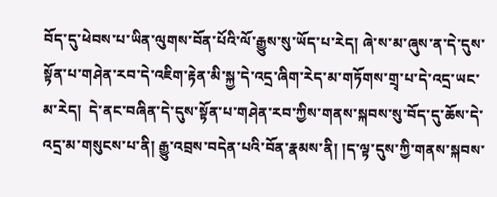བོད་དུ་ཕེབས་པ་ཡིན་ལུགས་བོན་པོའི་ལོ་རྒྱུས་སུ་ཡོད་པ་རེད། ཞེ་ས་མ་ཞུས་ན་དེ་དུས་སྟོན་པ་གཤེན་རབ་དེ་འཇིག་རྟེན་མི་སྐྱ་དེ་འདྲ་ཞིག་རེད་མ་གཏོགས་གྲྭ་པ་དེ་འདྲ་ཡང་མ་རེད།  དེ་ནང་བཞིན་དེ་དུས་སྟོན་པ་གཤེན་རབ་ཀྱིས་གནས་སྐབས་སུ་བོད་དུ་ཆོས་དེ་འདྲ་མ་གསུངས་པ་ནི། རྒྱུ་འབྲས་བདེན་པའི་བོན་རྣམས་ནི། །ད་ལྟ་དུས་ཀྱི་གནས་སྐབས་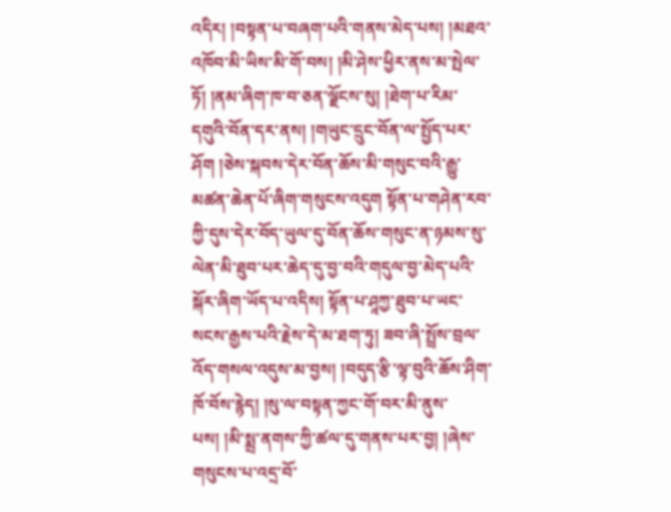འདིར། །བསྟན་པ་བཞག་པའི་གནས་མེད་པས། །མཐའ་འཁོབ་མི་ཡིས་མི་གོ་བས། །མི་ཤེས་ཕྱིར་ནས་མ་སྤེལ་ཏོ། །ནམ་ཞིག་ཁ་བ་ཅན་ལྗོངས་སུ། །ཐེག་པ་རིམ་དགུའི་བོན་དར་ནས། །གཡུང་དྲུང་བོན་ལ་སྤྱོད་པར་ཤོག །ཅེས་སྐབས་དེར་བོན་ཆོས་མི་གསུང་བའི་རྒྱུ་མཚན་ཆེན་པོ་ཞིག་གསུངས་འདུག སྟོན་པ་གཤེན་རབ་ཀྱི་དུས་དེར་བོད་ཡུལ་དུ་བོན་ཆོས་གསུང་ན་ཉམས་སུ་ལེན་མི་ཐུབ་པར་ཆེད་དུ་བྱ་བའི་གདུལ་བྱ་མེད་པའི་སྐོར་ཞིག་ཡོད་པ་འདིས། སྟོན་པ་ཤཱཀྱ་ཐུབ་པ་ཡང་སངས་རྒྱས་པའི་རྗེས་དེ་མ་ཐག་ཏུ། ཟབ་ཞི་སྤྲོས་བྲལ་འོད་གསལ་འདུས་མ་བྱས། །བདུད་རྩི་ལྟ་བུའི་ཆོས་ཤིག་ཁོ་བོས་རྙེད། །སུ་ལ་བསྟན་ཀྱང་གོ་བར་མི་ནུས་པས། །མི་སྨྲ་ནགས་ཀྱི་ཚལ་དུ་གནས་པར་བྱ། །ཞེས་གསུངས་པ་འདྲ་བོ་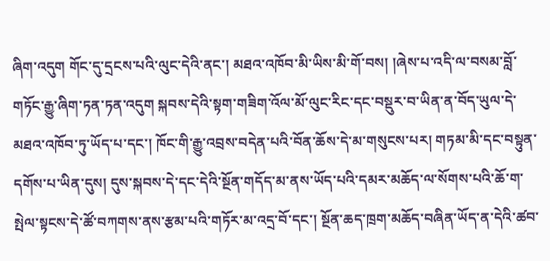ཞིག་འདུག གོང་དུ་དྲངས་པའི་ལུང་དེའི་ནང་། མཐའ་འཁོབ་མི་ཡིས་མི་གོ་བས། །ཞེས་པ་འདི་ལ་བསམ་བློ་གཏོང་རྒྱུ་ཞིག་ཏན་ཏན་འདུག སྐབས་དེའི་སྟག་གཟིག་འོལ་མོ་ལུང་རིང་དང་བསྡུར་བ་ཡིན་ན་བོད་ཡུལ་དེ་མཐའ་འཁོབ་ཏུ་ཡོད་པ་དང་། ཁོང་གི་རྒྱུ་འབྲས་བདེན་པའི་བོན་ཆོས་དེ་མ་གསུངས་པར། གཏམ་མི་དང་བསྟུན་དགོས་པ་ཡིན་དུས། དུས་སྐབས་དེ་དང་དེའི་སྔོན་གདོད་མ་ནས་ཡོད་པའི་དམར་མཆོད་ལ་སོགས་པའི་ཆོ་ག་སྤེལ་སྟངས་དེ་ཚོ་བཀགས་ནས་རྩམ་པའི་གཏོར་མ་འདྲ་བོ་དང་། སྔོན་ཆད་ཁྲག་མཆོད་བཞིན་ཡོད་ན་དེའི་ཚབ་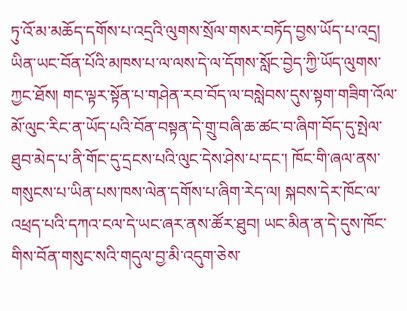ཏུ་འོ་མ་མཆོད་དགོས་པ་འདྲའི་ལུགས་སྲོལ་གསར་བཏོད་བྱས་ཡོད་པ་འདྲ། ཡིན་ཡང་བོན་པོའི་མཁས་པ་ལ་ལས་དེ་ལ་དོགས་སློང་བྱེད་ཀྱི་ཡོད་ལུགས་ཀྱང་ཐོས། གང་ལྟར་སྟོན་པ་གཤེན་རབ་བོད་ལ་བསླེབས་དུས་སྟག་གཟིག་འོལ་མོ་ལུང་རིང་ན་ཡོད་པའི་བོན་བསྟན་དེ་གྲུ་བཞི་ཆ་ཚང་བ་ཞིག་བོད་དུ་སྤེལ་ཐུབ་མེད་པ་ནི་གོང་དུ་དྲངས་པའི་ལུང་དེས་ཤེས་པ་དང་། ཁོང་གི་ཞལ་ནས་གསུངས་པ་ཡིན་པས་ཁས་ལེན་དགོས་པ་ཞིག་རེད་ལ། སྐབས་དེར་ཁོང་ལ་འཕྲད་པའི་དཀའ་ངལ་དེ་ཡང་ཞར་ནས་ཚོར་ཐུབ། ཡང་མིན་ན་དེ་དུས་ཁོང་གིས་བོན་གསུང་སའི་གདུལ་བྱ་མི་འདུག་ཅེས་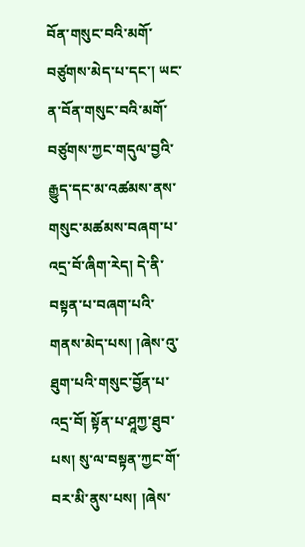བོན་གསུང་བའི་མགོ་བཙུགས་མེད་པ་དང་། ཡང་ན་བོན་གསུང་བའི་མགོ་བཙུགས་ཀྱང་གདུལ་བྱའི་རྒྱུད་དང་མ་འཚམས་ནས་གསུང་མཚམས་བཞག་པ་འདྲ་བོ་ཞིག་རེད། དེ་ནི་བསྟན་པ་བཞག་པའི་གནས་མེད་པས། །ཞེས་འུ་ཐུག་པའི་གསུང་བྱོན་པ་འདྲ་བོ། སྟོན་པ་ཤཱཀྱ་ཐུབ་པས། སུ་ལ་བསྟན་ཀྱང་གོ་བར་མི་ནུས་པས། །ཞེས་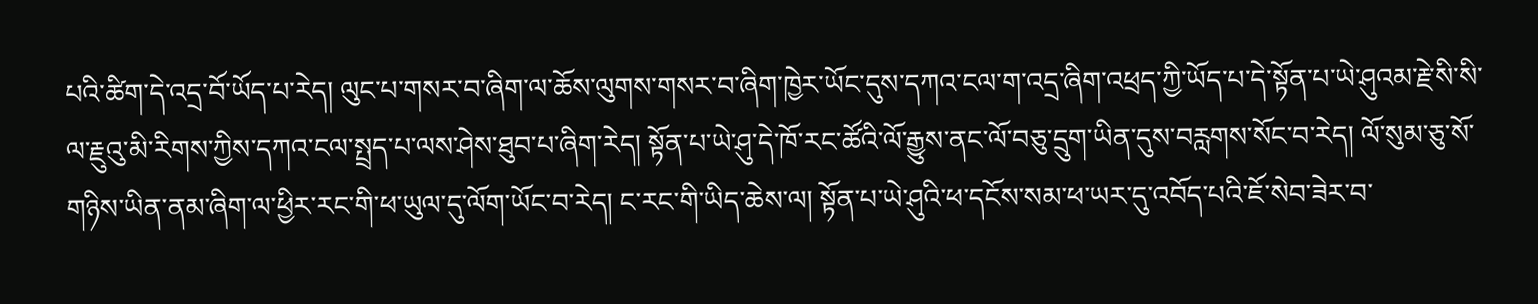པའི་ཚིག་དེ་འདྲ་བོ་ཡོད་པ་རེད། ལུང་པ་གསར་བ་ཞིག་ལ་ཆོས་ལུགས་གསར་བ་ཞིག་ཁྱེར་ཡོང་དུས་དཀའ་ངལ་ག་འདྲ་ཞིག་འཕྲད་ཀྱི་ཡོད་པ་དེ་སྟོན་པ་ཡེ་ཤུའམ་རྗེ་སི་སི་ལ་རྗུའུ་མི་རིགས་ཀྱིས་དཀའ་ངལ་སྤྲད་པ་ལས་ཤེས་ཐུབ་པ་ཞིག་རེད། སྟོན་པ་ཡེ་ཤུ་དེ་ཁོ་རང་ཚོའི་ལོ་རྒྱུས་ནང་ལོ་བཅུ་དྲུག་ཡིན་དུས་བརླགས་སོང་བ་རེད། ལོ་སུམ་ཅུ་སོ་གཉིས་ཡིན་ནམ་ཞིག་ལ་ཕྱིར་རང་གི་ཕ་ཡུལ་དུ་ལོག་ཡོང་བ་རེད། ང་རང་གི་ཡིད་ཆེས་ལ། སྟོན་པ་ཡེ་ཤུའི་ཕ་དངོས་སམ་ཕ་ཡར་དུ་འབོད་པའི་ཇོ་སེབ་ཟེར་བ་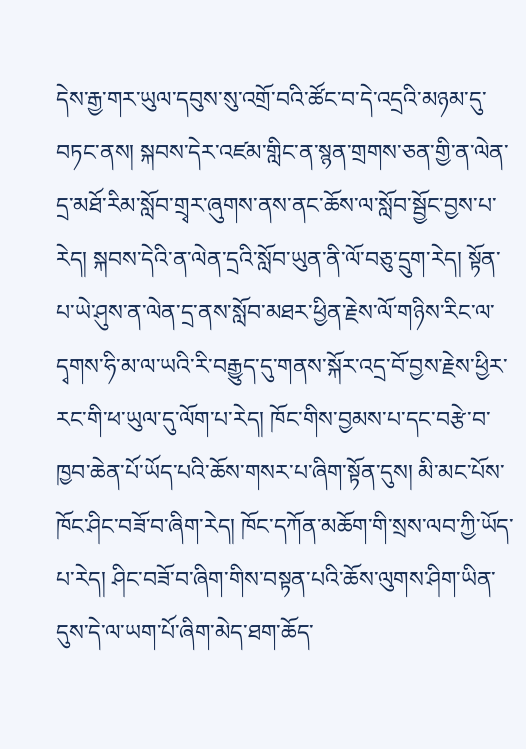དེས་རྒྱ་གར་ཡུལ་དབུས་སུ་འགྲོ་བའི་ཚོང་བ་དེ་འདྲའི་མཉམ་དུ་བཏང་ནས། སྐབས་དེར་འཛམ་གླིང་ན་སྙན་གྲགས་ཅན་གྱི་ན་ལེན་དྲ་མཐོ་རིམ་སློབ་གྲྭར་ཞུགས་ནས་ནང་ཆོས་ལ་སློབ་སྦྱོང་བྱས་པ་རེད། སྐབས་དེའི་ན་ལེན་དྲའི་སློབ་ཡུན་ནི་ལོ་བཅུ་དྲུག་རེད། སྟོན་པ་ཡེ་ཤུས་ན་ལེན་དྲ་ནས་སློབ་མཐར་ཕྱིན་རྗེས་ལོ་གཉིས་རིང་ལ་དྭགས་ཧི་མ་ལ་ཡའི་རི་བརྒྱུད་དུ་གནས་སྐོར་འདྲ་བོ་བྱས་རྗེས་ཕྱིར་རང་གི་ཕ་ཡུལ་དུ་ལོག་པ་རེད། ཁོང་གིས་བྱམས་པ་དང་བརྩེ་བ་ཁྱབ་ཆེན་པོ་ཡོད་པའི་ཆོས་གསར་པ་ཞིག་སྟོན་དུས། མི་མང་པོས་ཁོང་ཤིང་བཟོ་བ་ཞིག་རེད། ཁོང་དཀོན་མཆོག་གི་སྲས་ལབ་ཀྱི་ཡོད་པ་རེད། ཤིང་བཟོ་བ་ཞིག་གིས་བསྟན་པའི་ཆོས་ལུགས་ཤིག་ཡིན་དུས་དེ་ལ་ཡག་པོ་ཞིག་མེད་ཐག་ཆོད་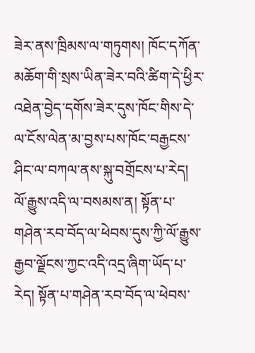ཟེར་ནས་ཁྲིམས་ལ་གཏུགས། ཁོང་དཀོན་མཆོག་གི་སྲས་ཡིན་ཟེར་བའི་ཚིག་དེ་ཕྱིར་འཐེན་བྱེད་དགོས་ཟེར་དུས་ཁོང་གིས་དེ་ལ་ངོས་ལེན་མ་བྱས་པས་ཁོང་བརྒྱངས་ཤིང་ལ་བཀལ་ནས་སྐུ་བགྲོངས་པ་རེད། ལོ་རྒྱུས་འདི་ལ་བསམས་ན། སྟོན་པ་གཤེན་རབ་བོད་ལ་ཕེབས་དུས་ཀྱི་ལོ་རྒྱུས་རྒྱབ་ལྗོངས་ཀྱང་འདི་འདྲ་ཞིག་ཡོད་པ་རེད། སྟོན་པ་གཤེན་རབ་བོད་ལ་ཕེབས་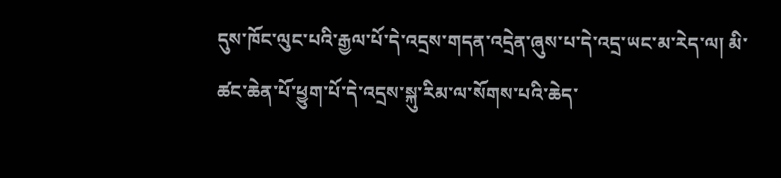དུས་ཁོང་ལུང་པའི་རྒྱལ་པོ་དེ་འདྲས་གདན་འདྲེན་ཞུས་པ་དེ་འདྲ་ཡང་མ་རེད་ལ། མི་ཚང་ཆེན་པོ་ཕྱུག་པོ་དེ་འདྲས་སྐུ་རིམ་ལ་སོགས་པའི་ཆེད་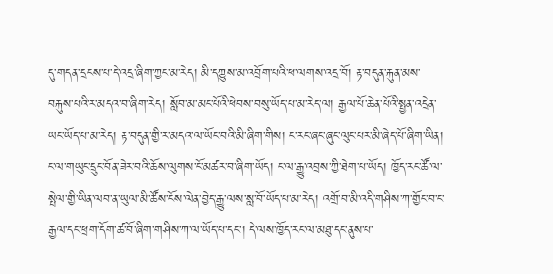དུ་གདན་དྲངས་པ་དེ་འདྲ་ཞིག་ཀྱང་མ་རེད། མི་དཀྱུས་མ་འབྲོག་པའི་ཕ་ལགས་འདྲ་བོ། རྟ་བདུན་རྐུན་མས་བརྐུས་པའི་ར་མདའ་བ་ཞིག་རེད། སློབ་མ་མང་པོའི་ཕེབས་བསུ་ཡོད་པ་མ་རེད་ལ། རྒྱལ་པོ་ཆེན་པོའི་སྤྱན་འདྲེན་ཡང་ཡོད་པ་མ་རེད། རྟ་བདུན་གྱི་ར་མདའ་ལ་ཡོང་བའི་མི་ཞིག་གིས། ང་རང་ཞང་ཞུང་ལུང་པར་མི་ཞེད་པོ་ཞིག་ཡིན། ང་ལ་གཡུང་དྲུང་བོན་ཟེར་བའི་ཆོས་ལུགས་ངོ་མཚར་བ་ཞིག་ཡོད། ང་ལ་རྒྱུ་འབྲས་ཀྱི་ཐེག་པ་ཡོད། ཁྱོད་རང་ཚོ་ལ་སྤེལ་གྱི་ཡིན་ལབ་ན་ཡུལ་མི་ཚོས་ངོས་ལེན་བྱེད་རྒྱུ་ལས་སླ་བོ་ཡོད་པ་མ་རེད། འགྲོ་བ་མི་འདི་གཤིས་ཀ་གྱོང་བ་ང་རྒྱལ་དང་ཕྲག་དོག་ཚ་བོ་ཞིག་གཤིས་ཀ་ལ་ཡོད་པ་དང་། དེ་ལས་ཁྱོད་རང་ལ་མཐུ་དང་ནུས་པ་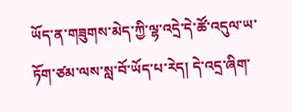ཡོད་ན་གཟུགས་མེད་ཀྱི་ལྷ་འདྲེ་དེ་ཚོ་འདུལ་ཡ་ཏོག་ཙམ་ལས་སླ་བོ་ཡོད་པ་རེད། དེ་འདྲ་ཞིག་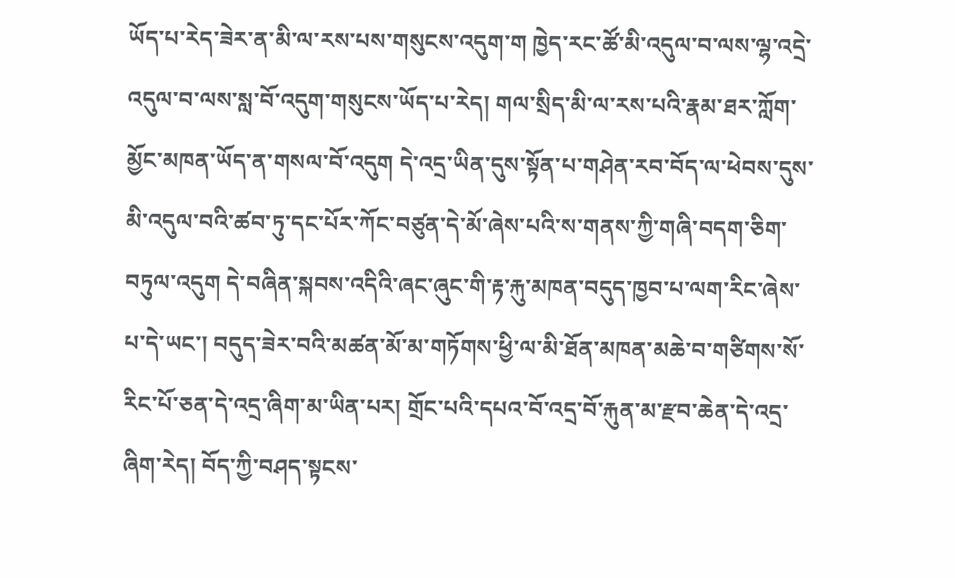ཡོད་པ་རེད་ཟེར་ན་མི་ལ་རས་པས་གསུངས་འདུག་ག ཁྱེད་རང་ཚོ་མི་འདུལ་བ་ལས་ལྷ་འདྲེ་འདུལ་བ་ལས་སླ་བོ་འདུག་གསུངས་ཡོད་པ་རེད། གལ་སྲིད་མི་ལ་རས་པའི་རྣམ་ཐར་ཀློག་མྱོང་མཁན་ཡོད་ན་གསལ་བོ་འདུག དེ་འདྲ་ཡིན་དུས་སྟོན་པ་གཤེན་རབ་བོད་ལ་ཕེབས་དུས་མི་འདུལ་བའི་ཚབ་ཏུ་དང་པོར་ཀོང་བཙུན་དེ་མོ་ཞེས་པའི་ས་གནས་ཀྱི་གཞི་བདག་ཅིག་བཏུལ་འདུག དེ་བཞིན་སྐབས་འདིའི་ཞང་ཞུང་གི་རྟ་རྐུ་མཁན་བདུད་ཁྱབ་པ་ལག་རིང་ཞེས་པ་དེ་ཡང་། བདུད་ཟེར་བའི་མཚན་མོ་མ་གཏོགས་ཕྱི་ལ་མི་ཐོན་མཁན་མཆེ་བ་གཙིགས་སོ་རིང་པོ་ཅན་དེ་འདྲ་ཞིག་མ་ཡིན་པར། གྲོང་པའི་དཔའ་བོ་འདྲ་བོ་རྐུན་མ་རྫབ་ཆེན་དེ་འདྲ་ཞིག་རེད། བོད་ཀྱི་བཤད་སྟངས་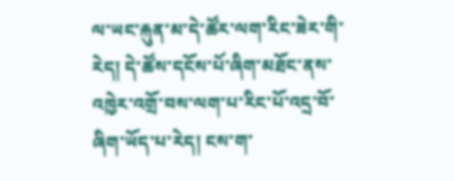ལ་ཡང་རྐུན་མ་དེ་ཚོར་ལག་རིང་ཟེར་གི་རེད། དེ་ཚོས་དངོས་པོ་ཞིག་མཐོང་ནས་འཁྱེར་འགྲོ་བས་ལག་པ་རིང་པོ་འདྲ་བོ་ཞིག་ཡོད་པ་རེད། ངས་ག་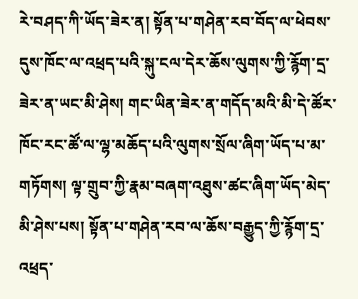རེ་བཤད་ཀི་ཡོད་ཟེར་ན། སྟོན་པ་གཤེན་རབ་བོད་ལ་ཕེབས་དུས་ཁོང་ལ་འཕྲད་པའི་སྐུ་ངལ་དེར་ཆོས་ལུགས་ཀྱི་རྙོག་དྲ་ཟེར་ན་ཡང་མི་ཤེས། གང་ཡིན་ཟེར་ན་གདོད་མའི་མི་དེ་ཚོར་ཁོང་རང་ཚོ་ལ་ལྷ་མཆོད་པའི་ལུགས་སྲོལ་ཞིག་ཡོད་པ་མ་གཏོགས། ལྟ་གྲུབ་ཀྱི་རྣམ་བཞག་འཐུས་ཚང་ཞིག་ཡོད་མེད་མི་ཤེས་པས། སྟོན་པ་གཤེན་རབ་ལ་ཆོས་བརྒྱུད་ཀྱི་རྙོག་དྲ་འཕྲད་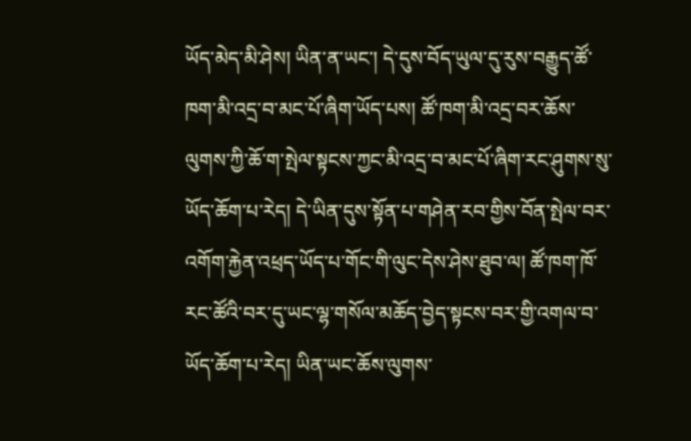ཡོད་མེད་མི་ཤེས། ཡིན་ན་ཡང་། དེ་དུས་བོད་ཡུལ་དུ་རུས་བརྒྱུད་ཚོ་ཁག་མི་འདྲ་བ་མང་པོ་ཞིག་ཡོད་པས། ཚོ་ཁག་མི་འདྲ་བར་ཆོས་ལུགས་ཀྱི་ཆོ་ག་སྤེལ་སྟངས་ཀྱང་མི་འདྲ་བ་མང་པོ་ཞིག་རང་ཤུགས་སུ་ཡོད་ཆོག་པ་རེད། དེ་ཡིན་དུས་སྟོན་པ་གཤེན་རབ་གྱིས་བོན་སྤེལ་བར་འགོག་རྐྱེན་འཕྲད་ཡོད་པ་གོང་གི་ལུང་དེས་ཤེས་ཐུབ་ལ། ཚོ་ཁག་ཁོ་རང་ཚོའི་བར་དུ་ཡང་ལྷ་གསོལ་མཆོད་བྱེད་སྟངས་བར་གྱི་འགལ་བ་ཡོད་ཆོག་པ་རེད། ཡིན་ཡང་ཆོས་ལུགས་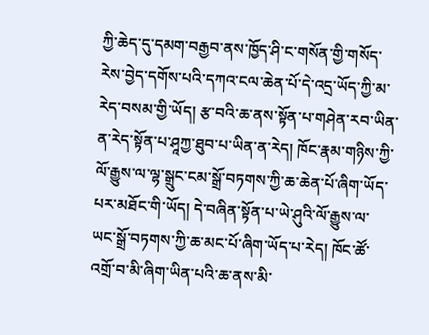ཀྱི་ཆེད་དུ་དམག་བརྒྱབ་ནས་ཁྱོད་ཤི་ང་གསོན་གྱི་གསོད་རེས་བྱེད་དགོས་པའི་དཀའ་ངལ་ཆེན་པོ་དེ་འདྲ་ཡོད་ཀྱི་མ་རེད་བསམ་གྱི་ཡོད། རྩ་བའི་ཆ་ནས་སྟོན་པ་གཤེན་རབ་ཡིན་ན་རེད་སྟོན་པ་ཤཱཀྱ་ཐུབ་པ་ཡིན་ན་རེད། ཁོང་རྣམ་གཉིས་ཀྱི་ལོ་རྒྱུས་ལ་ལྷ་སྒྲུང་ངམ་སྒྲོ་བཏགས་ཀྱི་ཆ་ཆེན་པོ་ཞིག་ཡོད་པར་མཐོང་གི་ཡོད། དེ་བཞིན་སྟོན་པ་ཡེ་ཤུའི་ལོ་རྒྱུས་ལ་ཡང་སྒྲོ་བཏགས་ཀྱི་ཆ་མང་པོ་ཞིག་ཡོད་པ་རེད། ཁོང་ཚོ་འགྲོ་བ་མི་ཞིག་ཡིན་པའི་ཆ་ནས་མི་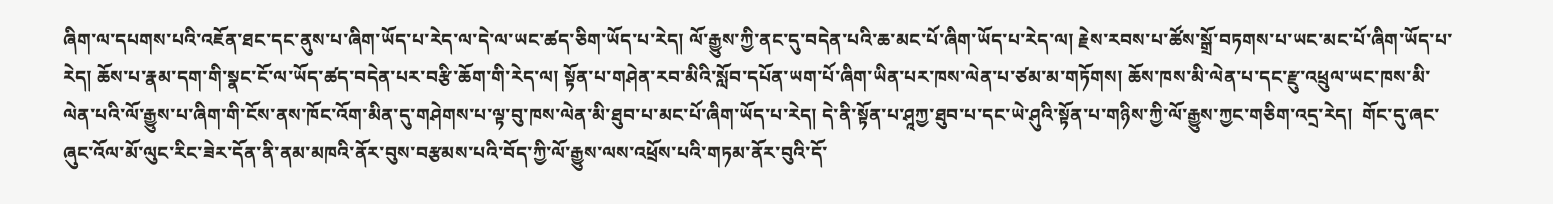ཞིག་ལ་དཔགས་པའི་འཇོན་ཐང་དང་ནུས་པ་ཞིག་ཡོད་པ་རེད་ལ་དེ་ལ་ཡང་ཚད་ཅིག་ཡོད་པ་རེད། ལོ་རྒྱུས་ཀྱི་ནང་དུ་བདེན་པའི་ཆ་མང་པོ་ཞིག་ཡོད་པ་རེད་ལ། རྗེས་རབས་པ་ཚོས་སྒྲོ་བཏགས་པ་ཡང་མང་པོ་ཞིག་ཡོད་པ་རེད། ཆོས་པ་རྣམ་དག་གི་སྣང་ངོ་ལ་ཡོད་ཚད་བདེན་པར་བརྩི་ཆོག་གི་རེད་ལ། སྟོན་པ་གཤེན་རབ་མིའི་སློབ་དཔོན་ཡག་པོ་ཞིག་ཡིན་པར་ཁས་ལེན་པ་ཙམ་མ་གཏོགས། ཆོས་ཁས་མི་ལེན་པ་དང་རྫུ་འཕྲུལ་ཡང་ཁས་མི་ལེན་པའི་ལོ་རྒྱུས་པ་ཞིག་གི་ངོས་ནས་ཁོང་འོག་མིན་དུ་གཤེགས་པ་ལྟ་བུ་ཁས་ལེན་མི་ཐུབ་པ་མང་པོ་ཞིག་ཡོད་པ་རེད། དེ་ནི་སྟོན་པ་ཤཱཀྱ་ཐུབ་པ་དང་ཡེ་ཤུའི་སྟོན་པ་གཉིས་ཀྱི་ལོ་རྒྱུས་ཀྱང་གཅིག་འདྲ་རེད།  གོང་དུ་ཞང་ཞུང་འོལ་མོ་ལུང་རིང་ཟེར་དོན་ནི་ནམ་མཁའི་ནོར་བུས་བརྩམས་པའི་བོད་ཀྱི་ལོ་རྒྱུས་ལས་འཕྲོས་པའི་གཏམ་ནོར་བུའི་དོ་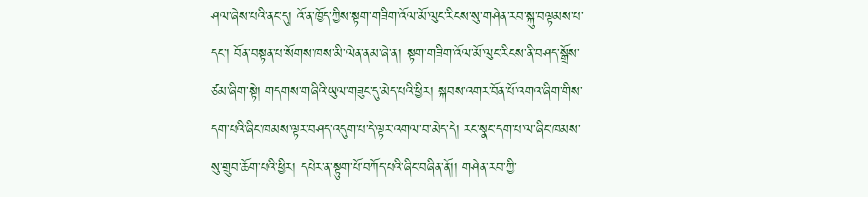ཤལ་ཞེས་པའི་ནང་དུ། འོ་ན་ཁྱོད་ཀྱིས་སྟག་གཟིག་འོལ་མོ་ལུང་རིངས་སུ་གཤེན་རབ་སྐུ་བལྟམས་པ་དང་། བོན་བསྟན་པ་སོགས་ཁས་མི་ལེན་ནམ་ཞེ་ན། སྟག་གཟིག་འོལ་མོ་ལུང་རིངས་ནི་བཤད་སྒྲོས་ཙམ་ཞིག་སྟེ། གདགས་གཞིའི་ཡུལ་གཟུང་དུ་མེད་པའི་ཕྱིར། སྐབས་འགར་བོན་པོ་འགའ་ཞིག་གིས་དག་པའི་ཞིང་ཁམས་ལྟར་བཤད་འདུག་པ་དེ་ལྟར་འགལ་བ་མེད་དེ། རང་སྣང་དག་པ་ལ་ཞིང་ཁམས་སུ་གྲུབ་ཆོག་པའི་ཕྱིར། དཔེར་ན་སྟུག་པོ་བཀོད་པའི་ཞིང་བཞིན་ནོ།། གཤེན་རབ་ཀྱི་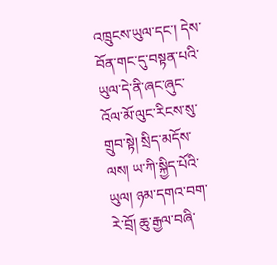འཁྲུངས་ཡུལ་དང་། དེས་བོན་གང་དུ་བསྟན་པའི་ཡུལ་དེ་ནི་ཞང་ཞུང་འོལ་མོ་ལུང་རིངས་སུ་གྲུབ་སྟེ། སྲིད་མདོས་ལས། ཡ་ཀི་སྐྱིད་པོའི་ཡུལ། ཉམ་དགའ་བག་རེ་བྲོ། ཆུ་རྒྱལ་བཞི་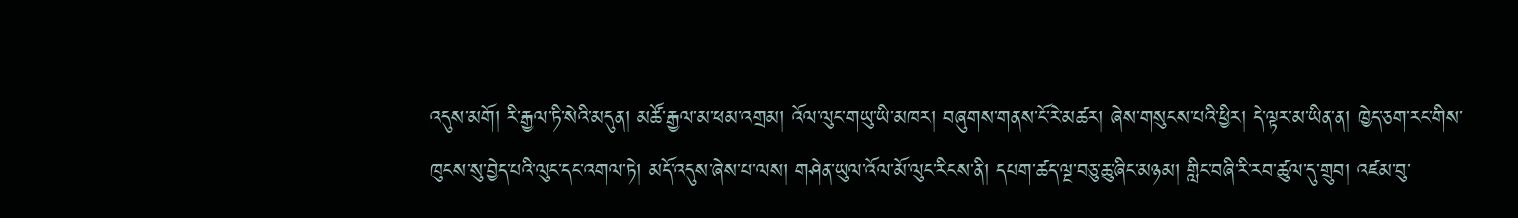འདུས་མགོ། རི་རྒྱལ་ཏི་སེའི་མདུན། མཚོ་རྒྱལ་མ་ཕམ་འགྲམ། འོལ་ལུང་གཡུ་ཡི་མཁར། བཞུགས་གནས་ངོ་རེ་མཚར། ཞེས་གསུངས་པའི་ཕྱིར། དེ་ལྟར་མ་ཡིན་ན། ཁྱེད་ཅག་རང་གིས་ཁུངས་སུ་བྱེད་པའི་ལུང་དང་འགལ་ཏེ། མདོ་འདུས་ཞེས་པ་ལས། གཤེན་ཡུལ་འོལ་མོ་ལུང་རིངས་ནི། དཔག་ཚད་ལྔ་བཅུ་ཆུ་ཞིང་མཉམ། གླིང་བཞི་རི་རབ་ཚུལ་དུ་གྲུབ། འཛམ་བུ་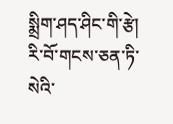སྨྲིག་ཤད་ཤིང་གི་རྩེ། རི་བོ་གངས་ཅན་ཏི་སེའི་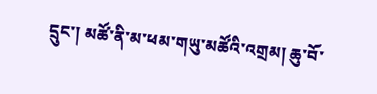དྲུང་། མཚོ་ནི་མ་ཕམ་གཡུ་མཚོའི་འགྲམ། ཆུ་བོ་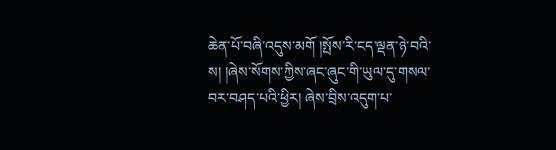ཆེན་པོ་བཞི་འདུས་མགོ །སྤོས་རི་ངད་ལྡན་ཉེ་བའི་ས། །ཞེས་སོགས་ཀྱིས་ཞང་ཞུང་གི་ཡུལ་དུ་གསལ་བར་བཤད་པའི་ཕྱིར། ཞེས་བྲིས་འདུག་པ་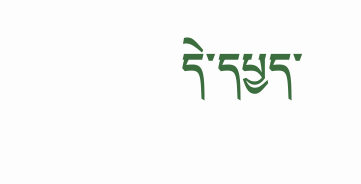དེ་དཔྱད་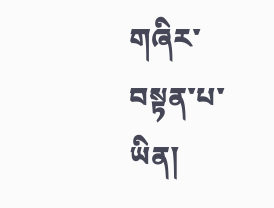གཞིར་བསྟན་པ་ཡིན།